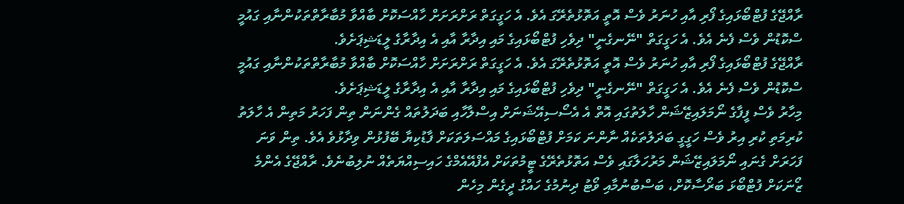ރާއްޖޭގެ ފުޓްބޯޅައިގެ ފޯރި އާއި ހުނަރު ވެސް އޮތީ އަތޮޅުތެރޭގަ އެވެ. އެ ހަގީގަތް ރަށްރަށަށް ހާއްސަކޮށް ބާއްވާ މުބާރާތްތަކުންނާއި ގައުމީ ސްކޮޑުން ވެސް ފެނެ އެވެ. އެ ހަގީގަތް "ނޭނގެނީ" ދިވެހި ފުޓްބޯޅައިގެ މައި އިދާރާ އާއި އެ އިދާރާގެ ލީޑަޝިޕަށެވެ.
ރާއްޖޭގެ ފުޓްބޯޅައިގެ ފޯރި އާއި ހުނަރު ވެސް އޮތީ އަތޮޅުތެރޭގަ އެވެ. އެ ހަގީގަތް ރަށްރަށަށް ހާއްސަކޮށް ބާއްވާ މުބާރާތްތަކުންނާއި ގައުމީ ސްކޮޑުން ވެސް ފެނެ އެވެ. އެ ހަގީގަތް "ނޭނގެނީ" ދިވެހި ފުޓްބޯޅައިގެ މައި އިދާރާ އާއި އެ އިދާރާގެ ލީޑަޝިޕަށެވެ.
މިހާރު ވެސް ފީފާގެ ނޯމަލައިޒޭޝަން ހާލަތުގައި އޮތް އެ އެސޯސިއޭޝަނަށް އިސްލާހާއި ބަދަލުތައް ގެންނަން ތިން ފަހަރު މަތިން އެ ހާލަތު ކުރިމަތި ކުރި އިރު ވެސް ހަގީގީ ބަދަލުތަކެއް ނާންނަ ކަމަށް ފުޓްބޯޅައިގެ މައްސަލަތަކަށް ފާޑުކިޔާ ބޭފުޅުން ވިދާޅުވެ އެވެ. ތިން ވަނަ ފަހަރަށް ގެނައި ނޯމަލައިޒޭޝަން މަރުހަލާގައި ވެސް އަތޮޅުތެރޭގެ ޓީމުތަކަށް އެފްއޭއެމްގެ ހައިސިއްޔަތެއް ނުލިބުނެވެ. ރާއްޖޭގެ އެންމެ ޒޯނަކަށް ފުޓްބޯޅަ ބަރޯސާކޮށް، ބަސްބުނުމާއި ވޯޓު ދިނުމުގެ ހައްގު ދީގެން މިހެން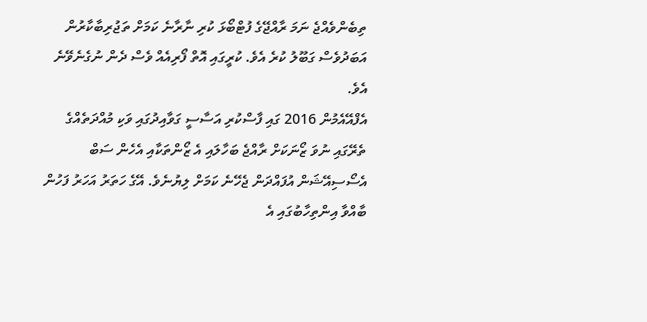ތިބެންވެއްޖެ ނަމަ ރާއްޖޭގެ ފުޓްބޯޅަ ކުރި ނާރާނެ ކަމަށް ތަޖުރިބާކާރުން އަބަދުވެސް ގަބޫލު ކުރެ އެވެ. ކުރީގައި އޮތް ފޯރިއެއް ވެސް ދެން ނުގެނެވޭނެ އެވެ.
އެފްއޭއެމުން 2016 ގައި ފާސްކުރި އަސާސީ ގަވާއިދުގައި ވަކި މުއްދަތެއްގެ ތެރޭގައި ނުވަ ޒޯނަކަށް ރާއްޖެ ބަހާލައި އެ ޒޯންތަކާއި އެހެން ސަބް އެސޯސިއޭޝަން އުފައްދަން ޖެހޭނެ ކަމަށް ލިޔުނެވެ. އޭގެ ހަތަރު އަހަރު ފަހުން ބާއްވާ އިންތިހާބުގައި އެ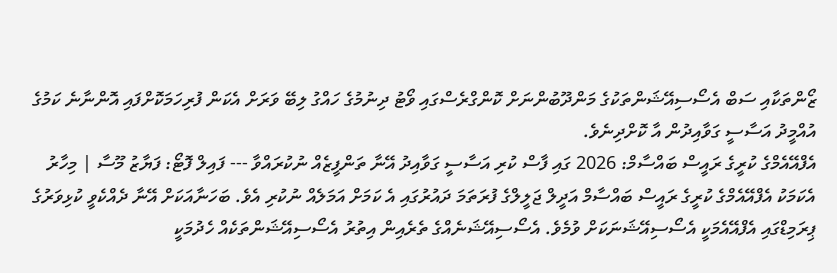ޒޯންތަކާއި ސަބް އެސޯސިއޭޝަންތަކުގެ މަންދޫބުންނަށް ކޮންގްރެސްގައި ވޯޓު ދިނުމުގެ ހައްގު ލިބޭ ވަރަށް އެކަން ފުރިހަމަކޮށްފައި އޮންނާނެ ކަމުގެ އުއްމީދު އަސާސީ ގަވާއިދުން އާ ކޮށްދިނެވެ.
އެފްއޭއެމްގެ ކުރީގެ ރައީސް ބައްސާމް: 2026 ގައި ފާސް ކުރި އަސާސީ ގަވާއިދު އޭނާ ތަންފީޒެއް ނުކުރައްވާ --- ފައިލް ފޮޓޯ: ފަޔާޒު މޫސާ | މިހާރު
އެކަމަކު އެފްއޭއެމްގެ ކުރީގެ ރައީސް ބައްސާމް އަދީލް ޖަލީލްގެ ފުރަތަމަ ދައުރުގައި އެ ކަމަށް އަމަލެއް ނުކުރި އެވެ. ބަހަނާއަކަށް އޭނާ ދެއްކެވީ ކުޅިވަރުގެ ޕިރަމިޑްގައި އެފްއޭއެމަކީ އެސޯސިއޭޝަނަކަށް ވުމެވެ. އެސޯސިއޭޝަނެއްގެ ތެރެއިން އިތުރު އެސޯސިއޭޝަންތަކެއް ހެދުމަކީ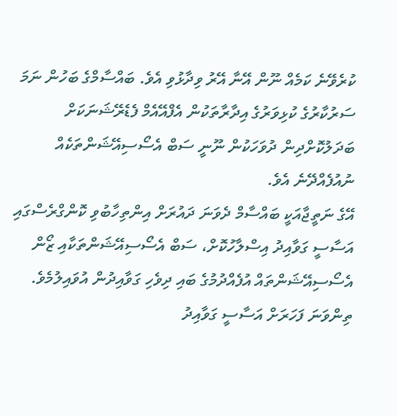ކުރެވޭނެ ކަމެއް ނޫން އޭނާ އޭރު ވިދާޅުވި އެވެ. ބައްސާމްގެ ބަހުން ނަމަ ސަރުކާރުގެ ކުޅިވަރުގެ އިދާރާތަކުން އެފްއޭއެމް ފެޑެރޭޝަނަކަށް ބަދަލުކޮށްދިން ދުވަހަކުން ނޫނީ ސަބް އެސޯސިއޭޝަންތަކެއް ނުއުފެއްދޭނެ އެވެ.
އޭގެ ނަތީޖާއަކީ ބައްސާމް ދެވަނަ ދައުރަށް އިންތިހާބުވި ކޮންގްރެސްގައި އަސާސީ ގަވާއިދު އިސްލާހުކޮށް، ސަބް އެސޯސިއޭޝަންތަކާއި ޒޯން އެސޯސިއޭޝަންތައް އުފެއްދުމުގެ ބައި ދިވެހި ގަވާއިދުން އުވައިލުމެވެ.
ތިންވަނަ ފަހަރަށް އަސާސީ ގަވާއިދު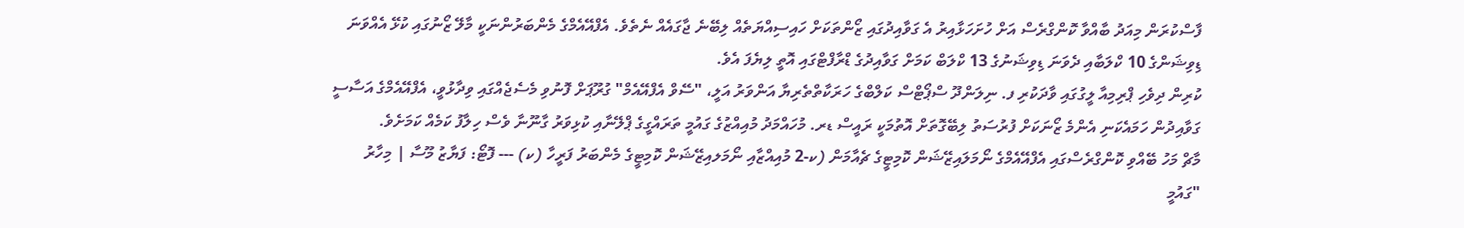ފާސްކުރަން މިއަދު ބާއްވާ ކޮންގްރެސް އަށް ހުށަހަޅާއިރު އެ ގަވާއިދުގައި ޒޯންތަކަށް ހައިސިއްޔަތެއް ލިބޭނެ ޖާގައެއް ނެތެވެ. އެފްއޭއެމްގެ މެންބަރުންނަކީ މާލޭ ޒޯނުގައި ކުޅޭ އެއްވަނަ ޑިވިޝަންގެ 10 ކްލަބާއި ދެވަނަ ޑިވިޝަނުގެ 13 ކްލަބް ކަމަށް ގަވާއިދުގެ ޑްރާފްޓްގައި އޮތީ ލިޔެފަ އެވެ.
ކުރިން ދިވެހި ޕްރިމިއާ ލީގުގައި ވާދަކުރި ފ. ނިލަންދޫ ސްޕޯޓްސް ކަލްބްގެ ހަރަކާތްތެރިޔާ އަންވަރު އަލީ، "ސޭވް އެފްއޭއެމް" ގުރޫޕަށް ފޮނުވި މެސެޖެއްގައި ވިދާޅުވީ، އެފްއޭއެމްގެ އަސާސީ ގަވާއިދުން ހަމައެކަނި އެންމެ ޒޯނަކަށް ފުރުސަތު ލިބޭގޮތަށް އޮތުމަކީ ރައީސް ޑރ. މުހައްމަދު މުއިއްޒުގެ ގައުމީ ތަރައްގީގެ ޕްލޭނާއި ކުޅިވަރު ގާނޫނާ ވެސް ހިލާފު ކަމެއް ކަމަށެވެ.
މާޗް މަހު ބޭއްވި ކޮންގްރެސްގައި އެފްއޭއެމްގެ ނޯމަލައިޒޭޝަން ކޮމިޓީގެ ޗެއާމަން (ކ-2 މުއިއްޒާއި ނޯމަލއިޒޭޝަން ކޮމިޓީގެ މެންބަރު ފަރީހާ (ކ) --- ފޮޓޯ: ފަޔާޒު މޫސާ | މިހާރު
"ގައުމީ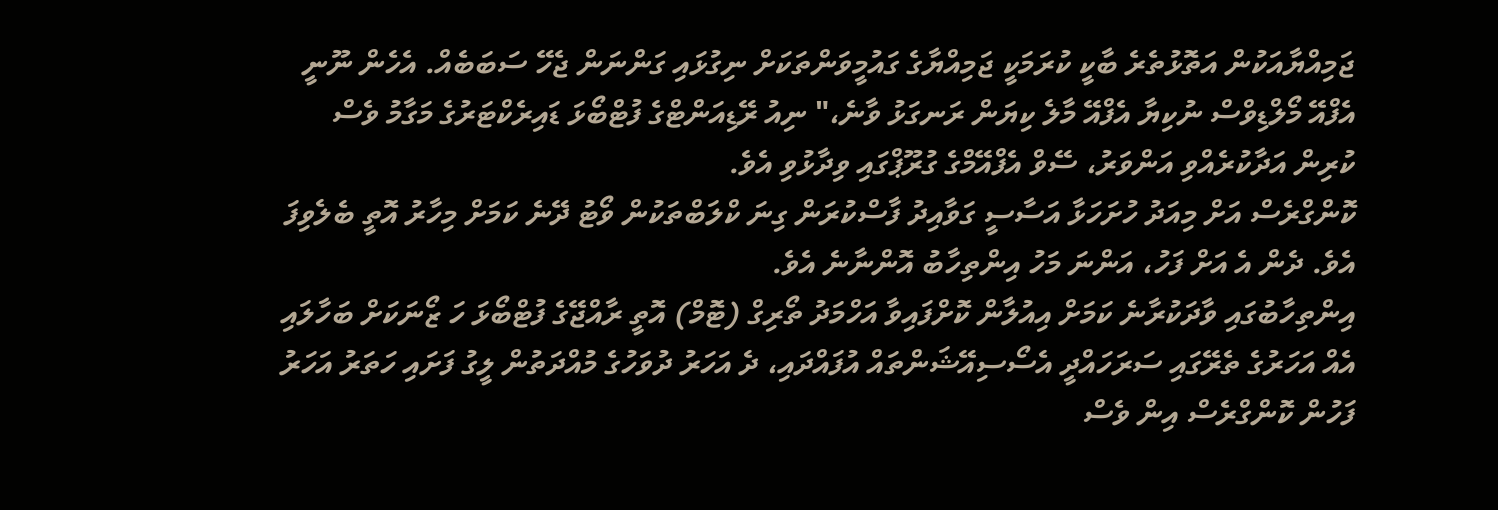ޖަމިއްޔާއަކުން އަތޮޅުތެރެ ބާކީ ކުރަމަކީ ޖަމިއްޔާގެ ގައުމީވަންތަކަށް ނިގުޅައި ގަންނަން ޖެހޭ ސަބަބެއް. އެހެން ނޫނީ އެފްއޭ މޯލްޑިވްސް ނުކިޔާ އެފްއޭ މާލެ ކިޔަން ރަނގަޅު ވާނެ،" ނިއު ރޭޑިއަންޓްގެ ފުޓްބޯޅަ ޑައިރެކްޓަރުގެ މަގާމު ވެސް ކުރިން އަދާކުރެއްވި އަންވަރު، ސޭވް އެފްއޭމްގެ ގުރޫޕްގައި ވިދާޅުވި އެވެ.
ކޮންގްރެސް އަށް މިއަދު ހުށަހަޅާ އަސާސީ ގަވާއިދު ފާސްކުރަން ގިނަ ކްލަބްތަކުން ވޯޓު ދޭނެ ކަމަށް މިހާރު އޮތީ ބެލެވިފަ އެވެ. ދެން އެ އަށް ފަހު، އަންނަ މަހު އިންތިހާބު އޮންނާނެ އެވެ.
އިންތިހާބުގައި ވާދަކުރާނެ ކަމަށް އިއުލާން ކޮށްފައިވާ އަހްމަދު ތޯރިގް (ޓޮމް) އޮތީ ރާއްޖޭގެ ފުޓްބޯޅަ ހަ ޒޯނަކަށް ބަހާލައި އެއް އަހަރުގެ ތެރޭގައި ސަރަހައްދީ އެސޯސިއޭޝަންތައް އުފައްދައި، ދެ އަހަރު ދުވަހުގެ މުއްދަތުން ލީގު ފަށައި ހަތަރު އަހަރު ފަހުން ކޮންގްރެސް އިން ވެސް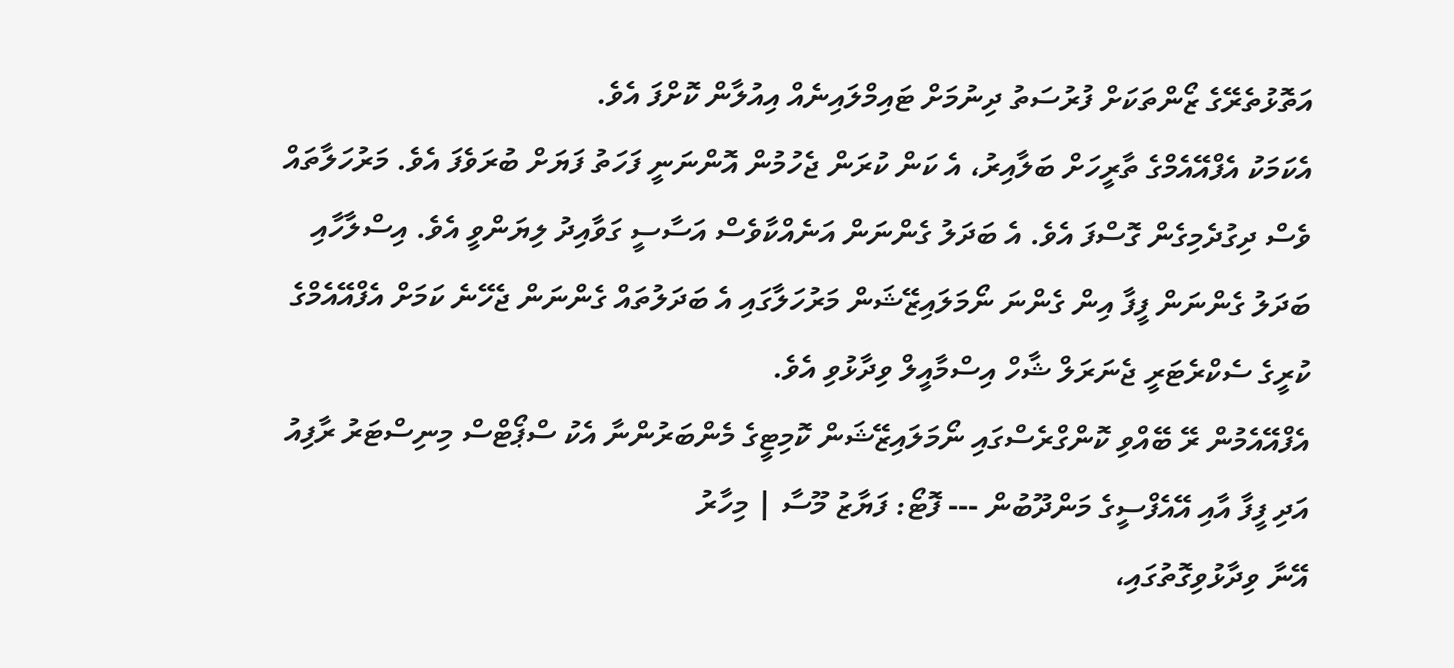އަތޮޅުތެރޭގެ ޒޯންތަކަށް ފުރުސަތު ދިނުމަށް ޓައިމްލައިނެއް އިއުލާން ކޮށްފަ އެވެ.
އެކަމަކު އެފްއޭއެމްގެ ތާރީހަށް ބަލާއިރު، އެ ކަން ކުރަން ޖެހުމުން އޮންނަނީ ފަހަތު ފަޔަށް ބުރަވެފަ އެވެ. މަރުހަލާތައް ވެސް ދިގުދެމިގެން ގޮސްފަ އެވެ. އެ ބަދަލު ގެންނަން އަނެއްކާވެސް އަސާސީ ގަވާއިދު ލިޔަންވީ އެވެ. އިސްލާހާއި ބަދަލު ގެންނަން ފީފާ އިން ގެންނަ ނޯމަލައިޒޭޝަން މަރުހަލާގައި އެ ބަދަލުތައް ގެންނަން ޖެހޭނެ ކަމަށް އެފްއޭއެމްގެ ކުރީގެ ސެކްރެޓަރީ ޖެނަރަލް ޝާހް އިސްމާއީލް ވިދާޅުވި އެވެ.
އެފްއޭއެމުން ރޭ ބޭއްވި ކޮންގްރެސްގައި ނޯމަލައިޒޭޝަން ކޮމިޓީގެ މެންބަރުންނާ އެކު ސްޕޯޓްސް މިނިސްޓަރު ރާފިއު އަދި ފީފާ އާއި އޭއެފްސީގެ މަންދޫބުން --- ފޮޓޯ: ފަޔާޒު މޫސާ | މިހާރު
އޭނާ ވިދާޅުވިގޮތުގައި،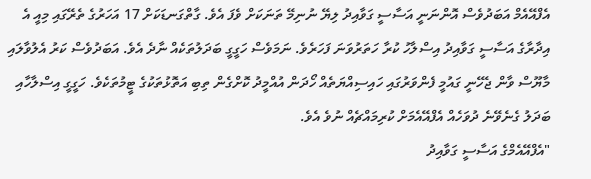އެފްއޭއެމް އަބަދުވެސް އޮންނަނީ އަސާސީ ގަވާއިދު ލިޔޭ ނުނިމޭ ތަނަކަށް ވެފަ އެވެ. ގާތްގަނޑަކަށް 17 އަހަރުގެ ތެރޭގައި މިއީ އެ އިދާރާގެ އަސާސީ ގަވާއިދު އިސްލާހު ކުރާ ހަތަރުވަނަ ފަހަރެވެ. ނަމަވެސް ހަގީގީ ބަދަލުތަކެއް ނާދެ އެވެ. އަބަދުވެސް ކަރު އެލުވާލައި މާޔޫސް ވާން ޖެހޭނީ ގައުމީ ފެންވަރުގައި ހައިސިއްޔަތެއް ހޯދަން އުއްމީދު ކޮށްގެން ތިބި އަތޮޅުތަކުގެ ޓީމުތަކެވެ. ހަގީގީ އިސްލާހާއި ބަދަލު ގެނެވޭނެ ދުވަހެއް އެފްއޭއެމަށް ކުރިމައްޗެއް ނުވެ އެވެ.
"އެފްއޭއެމްގެ އަސާސީ ގަވާއިދު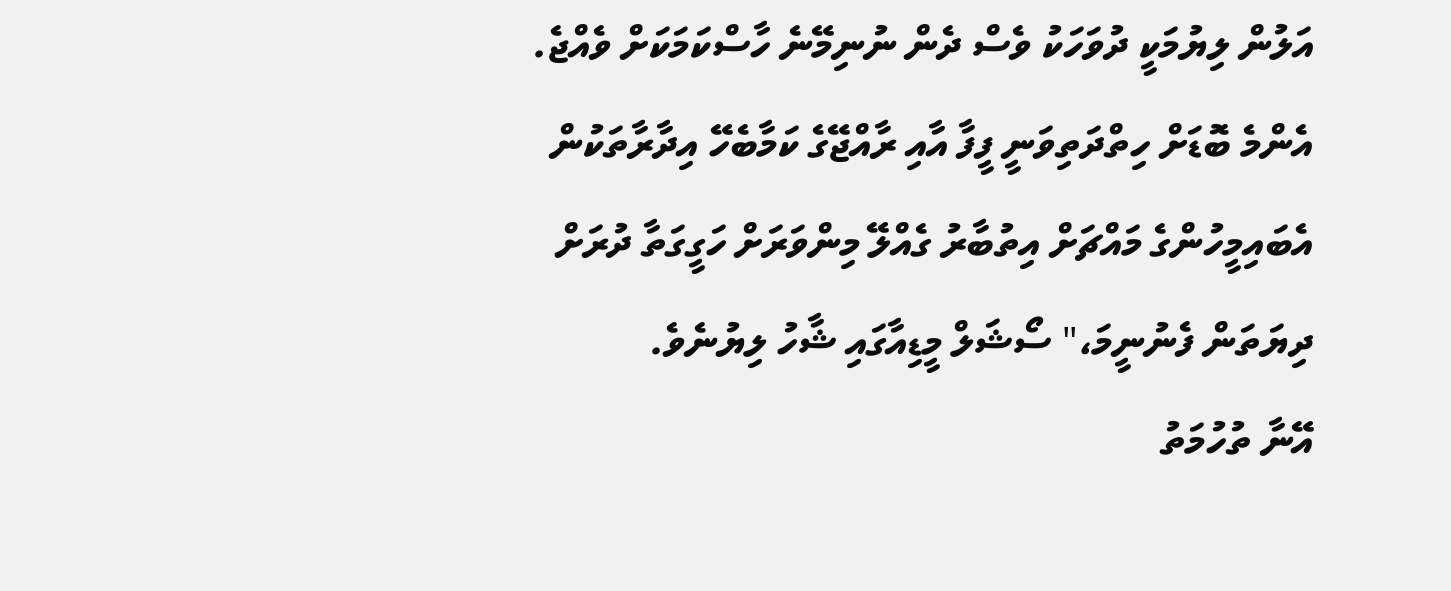އަލުން ލިޔުމަކީ ދުވަހަކު ވެސް ދެން ނުނިމޭނެ ހާސްކަމަކަށް ވެއްޖެ. އެންމެ ބޮޑަށް ހިތްދަތިވަނީ ފީފާ އާއި ރާއްޖޭގެ ކަމާބެހޭ އިދާރާތަކުން އެބައިމީހުންގެ މައްޗަށް އިތުބާރު ގެއްލޭ މިންވަރަށް ހަގީގަތާ ދުރަށް ދިޔަތަން ފެނުނީމަ،" ސޯޝަލް މީޑިއާގައި ޝާހު ލިޔުނެވެ.
އޭނާ ތުހުމަތު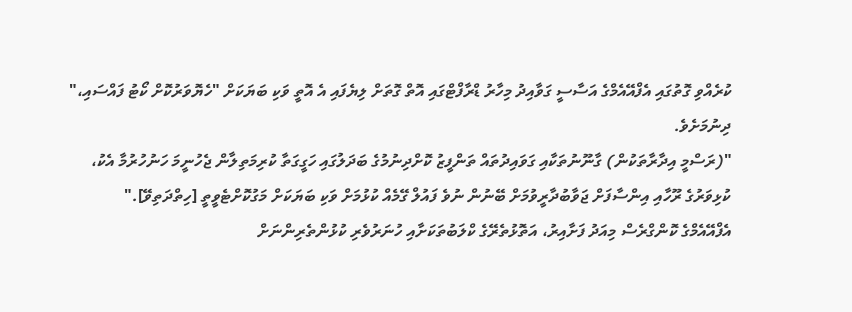ކުރެއްވި ގޮތުގައި އެފްއޭއެމްގެ އަސާސީ ގަވާއިދު މިހާރު ޑްރާފްޓްގައި އޮތް ގޮތަށް ލިޔެފައި އެ އޮތީ ވަކި ބަޔަކަށް "ހެޔޮވަރުކޮށް ކޯޓު ފައްސައި،" ދިނުމަށެވެ.
"(ރަސްމީ އިދާރާތަކުން) ގާނޫނުތަކާއި ގަވައިދުތައް ތަންފީޒު ކޮށްދިނުމުގެ ބަދަލުގައި ހަގީގަތާ ކުރިމަތިލާން ޖެހުނީމަ ހަނުހުރުމާ އެކު، ކުޅިވަރުގެ ރޫހާއި އިންސާފަށް ޖަވާބުދާރީވުމަށް ބޭނުން ނުވެ ފައުލް ގޭމެއް ކުޅުމަށް ވަކި ބަޔަކަށް މަގުކޮށްޓެވީތީ [ހިތްދަތިވޭ]."
އެފްއޭއެމްގެ ކޮންގްރެސް މިއަދު ފަށާއިރު، އަތޮޅުތެރޭގެ ކްލަބުތަކަށާއި ހުނަރުވެރި ކުޅުންތެރިންނަށް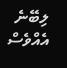ލިބޭނެ އެއްވެސް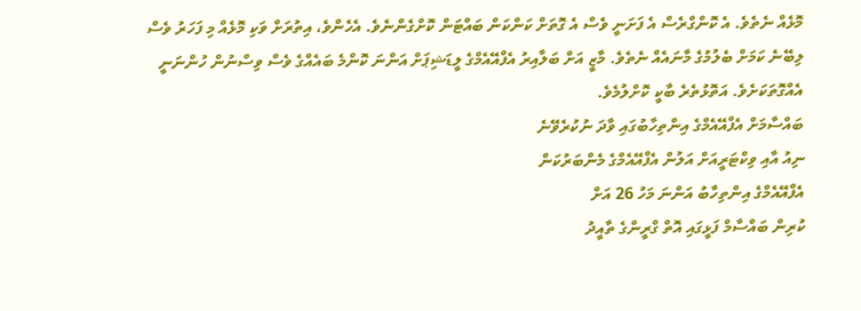މޮޅެއް ނެތެވެ. އެ ކޮންގްރެސް އެ ފަށަނީ ވެސް އެ ގޮތަށް ކަންކަން ބައްޓަން ކޮށްގެންނެވެ. އެހެންވެ، އިތުރަށް ވަކި މޮޅެއް މި ފަހަރު ވެސް ލިބޭނެ ކަމަށް ބެލުމުގެ މާނައެއް ނެތެވެ. މާޒީ އަށް ބަލާއިރު އެފްއޭއެމްގެ ލީޑަޝިޕަށް އަންނަ ކޮންމެ ބައެއްގެ ވެސް ވިސްނުން ހުންނަނީ އެއްގޮތަކަށެވެ. އަތޮޅުތެރެ ބާކީ ކޮށްލުމެވެ.
ބައްސާމަށް އެފްއޭއެމްގެ އިންތިހާބުގައި ވާދަ ނުކުރެވޭނެ
ނިއު އާއި ވިކްޓަރީއަށް އަލުން އެފްއޭއެމްގެ މެންބަރުކަން
އެފްއޭއެމްގެ އިންތިހާބު އަންނަ މަހު 26 އަށް
ކުރިން ބައްސާމް ފަޅީގައި އޮތް ގްރީންގެ ތާއީދު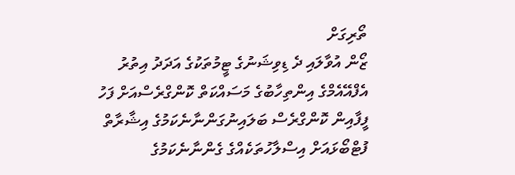ތޯރިގަށް
ޒޯން އުވާލައި ދެ ޑިވިޝަނުގެ ޓީމުތަކުގެ އަދަދު އިތުރު
އެފްއޭއެމްގެ އިންތިހާބުގެ މަސައްކަތް ކޮންގްރެސްއަށް ފަހު
ފީފާއިން ކޮންގްރެސް ބަލައިނުގަންނާނެކަމުގެ އިޝާރާތް
ފުޓްބޯޅައަށް އިސްލާހުތަކެއްގެ ގެންނާނެކަމުގެ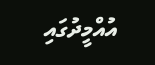އުއްމީދުގައި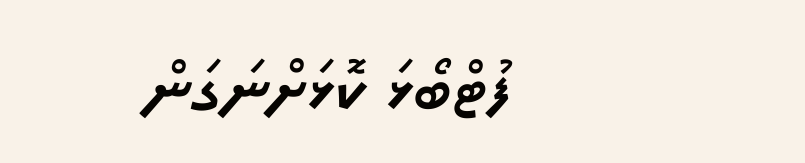ފުޓްބޯޅަ ކޮޅަށްނަގަން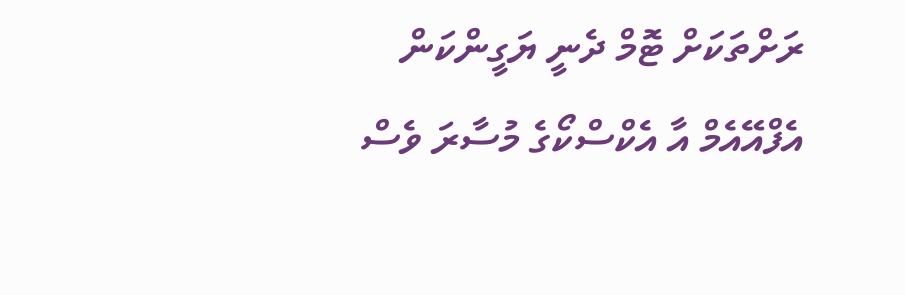ރަށްތަކަށް ޓޮމް ދެނީ ޔަގީންކަން
އެފްއޭއެމް އާ އެކްސްކޯގެ މުސާރަ ވެސް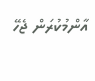އާންމުކުރަން ޖެހޭ